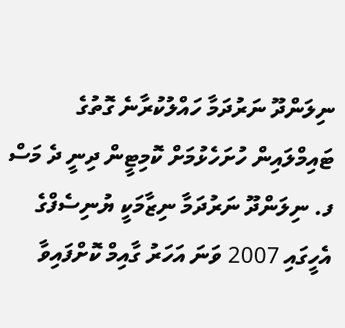ނިލަންދޫ ނަރުދަމާ ހައްލުކުރާނެ ގޮތުގެ ޓައިމްލައިން ހުށަހެޅުމަށް ކޮމިޓީން ދިނީ ދެ މަސް
ފ. ނިލަންދޫ ނަރުދަމާ ނިޒާމަކީ ޔުނިސެފްގެ އެހީގައި 2007 ވަނަ އަހަރު ގާއިމް ކޮށްފައިވާ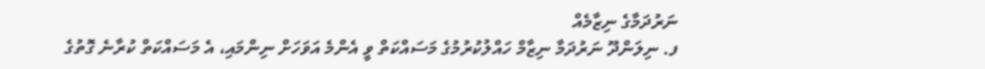ނަރުދަމާގެ ނިޒާމެއް
ފ. ނިލަންދޫ ނަރުދަމާ ނިޒާމް ހައްލުކުރުމުގެ މަސައްކަތް ވީ އެންމެ އަވަހަށް ނިންމައި، އެ މަސައްކަތް ކުރާނެ ގޮތުގެ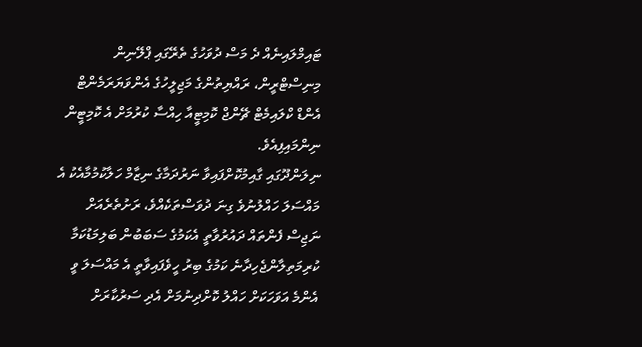ޓައިމްލައިނެއް ދެ މަސް ދުވަހުގެ ތެރޭގައި ޕްލޭނިން މިނިސްޓްރީން، ރައްޔިތުންގެ މަޖިލީހުގެ އެންވަޔަރަމެންޓް އެންޑް ކްލައިމެޓް ޗޭންޖް ކޮމިޓީއާ ހިއްސާ ކުރުމަށް އެ ކޮމިޓީން ނިންމައިފިއެވެ.
ނިލަންދޫގައި ގާއިމުކޮށްފައިވާ ނަރުދަމާގެ ނިޒާމް ހަލާކުމުމާއެކު އެ މައްސަލަ ހައްލުނުވެ ގިނަ ދުވަސްތަކެއްވެ، ރަށުތެރެއަށް ނަޖިސް ފެންތައް ދައުރުވާތީ އެކަމުގެ ސަބަބުން ބަލިމަޑުކަމާ ކުރިމަތިލާންޖެހިދާނެ ކަމުގެ ބިރު ހީވެފައިވާތީ އެ މައްސަލަ ވީ އެންމެ އަވަހަކަށް ހައްލު ކޮށްދިނުމަށް އެދި ސަރުކާރަށް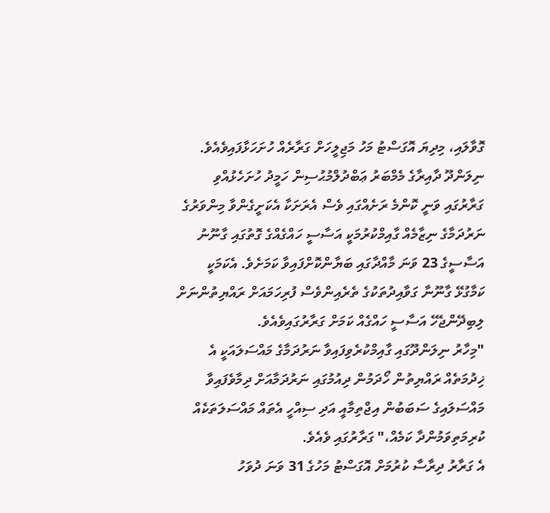ގޮވާލައި، މިދިޔަ އޮގަސްޓު މަހު މަޖިލީހަށް ގަރާރެއް ހުށަހަޅާފައިވެއެވެ.
ނިލަންދޫ ދާއިރާގެ މެމްބަރު ޢަބްދުލްމުޙުސިން ހަމީދު ހުށަހެޅުއްވި ގަރާރުގައި ވަނީ ކޮންމެ ރަށެއްގައި ވެސް އެރަށަކާ އެކަށީގެންވާ މިންވަރުގެ ނަރުދަމާގެ ނިޒާމެއް ގާއިމްކުރުމަކީ އަސާސީ ހައްގެއްގެ ގޮތުގައި ގާނޫނު އަސާސީގެ 23 ވަނަ މާއްދާގައި ބަޔާންކޮށްފައިވާ ކަމަށެވެ. އެކަމަކީ ކަމާގުޅޭ ގާނޫނާ ގަވާއިދުތަކުގެ ތެރެއިންވެސް ފުރިހަމައަށް ރައްޔިތުންނަށް ލިބިދޭންޖެހޭ އަސާސީ ހައްގެއް ކަމަށް ގަރާރުގައިވެއެވެ.
"މިހާރު ނިލަންދޫގައި ގާއިމްކުރެވިފައިވާ ނަރުދަމާގެ މައްސަލައަކީ އެ ޚިދުމަތެއް ރައްޔިތުން ހޯދަމުން ދިއުމުގައި ނަރުދަމާއަށް ދިމާވެފައިވާ މައްސަލައިގެ ސަބަބުން އިޖްތިމާއީ އަދި ސިއްހީ އެތައް މައްސަލަތަކެއް ކުރިމަތިވަމުންދާ ކަމެއް،" ގަރާރުގައި ވެއެވެ.
އެ ގަރާރު ދިރާސާ ކުރުމަށް އޮގަސްޓު މަހުގެ 31 ވަނަ ދުވަހު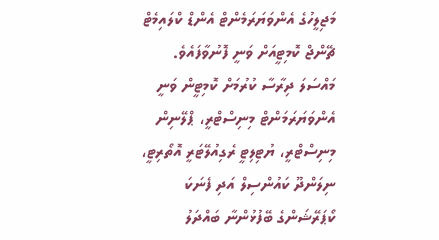މަޖިލީހުގެ އެންވަޔަރަމެންޓް އެންޑް ކްލައިމެޓް ޗޭންޖް ކޮމިޓީއަށް ވަނީ ފޮނުވާފައެވެ. މައްސަލަ ދިރާސާ ކުރުމަށް ކޮމިޓީން ވަނީ އެންވަޔަރަމަންޓް މިނިސްޓްރީ، ޕްލޭނިން މިނިސްޓްރީ، ޔުޓިލިޓީ ރެގިއުލޭޓަރީ އޮތޯރިޓީ، ނިލަންދޫ ކައުންސިލް އަދި ފެނަކަ ކޯޕަރޭޝަންގެ ބޭފުޅުންނާ ބައްދަލު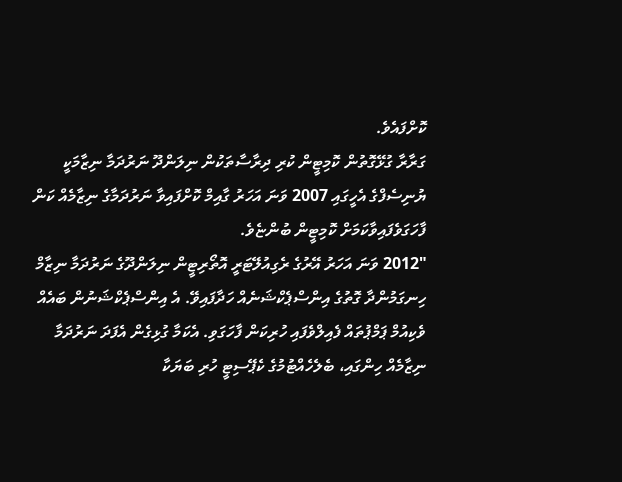ކޮށްފައެވެ.
ގަރާރާ ގުޅޭގޮތުން ކޮމިޓީން ކުރި ދިރާސާތަކުން ނިލަންދޫ ނަރުދަމާ ނިޒާމަކީ ޔުނިސެފްގެ އެހީގައި 2007 ވަނަ އަހަރު ގާއިމް ކޮށްފައިވާ ނަރުދަމާގެ ނިޒާމެއް ކަން ފާހަގަވެފައިވާކަމަށް ކޮމިޓީން ބުންޏެވެ.
"2012 ވަނަ އަހަރު އޭރުގެ ރެގިއުލޭޓަރީ އޮތޯރިޓީން ނިލަންދޫގެ ނަރުދަމާ ނިޒާމް ހިނގަމުންދާ ގޮތުގެ އިންސްޕެކްޝަނެއް ހަދާފައިވޭ. އެ އިންސްޕެކްޝަނުން ބައެއް ވެކިއުމް ޕަމްޕުތައް ފެއިލްވެފައި ހުރިކަން ފާހަގަވި. އެކަމާ ގުޅިގެން އެފަދަ ނަރުދަމާ ނިޒާމެއް ހިންގައި، ބެލެހެއްޓުމުގެ ކެޕޭސިޓީ ހުރި ބަޔަކާ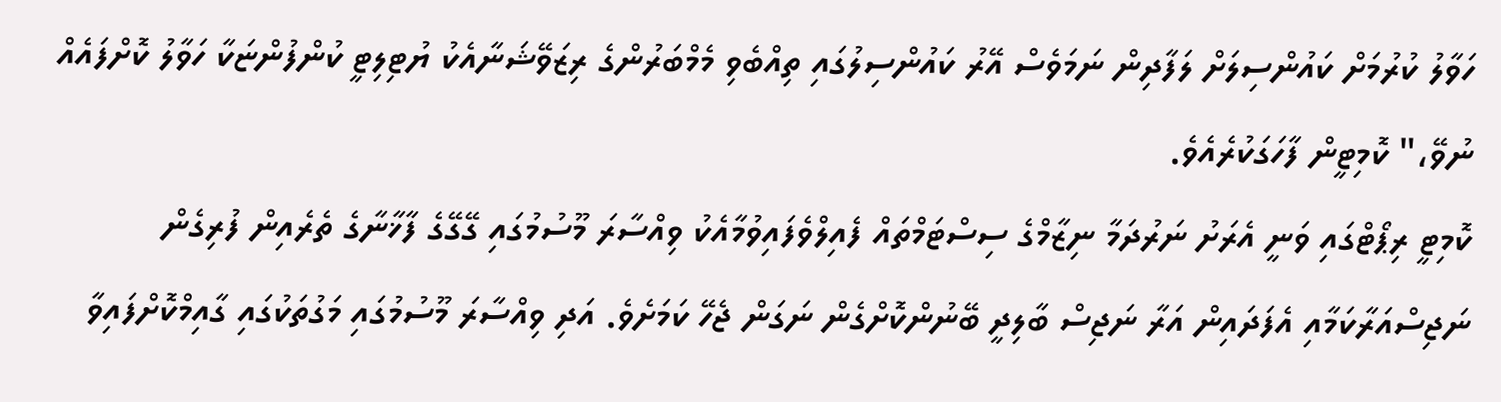ހަވާލު ކުރުމަށް ކައުންސިލަށް ލަފާދިން ނަމަވެސް އޭރު ކައުންސިލުގައި ތިއްބެވި މެމްބަރުންގެ ރިޒަވޭޝަނާއެކު ޔުޓިލިޓީ ކުންފުންޏަކާ ހަވާލު ކޮށްފައެއް ނުވޭ،" ކޮމިޓީން ފާހަގަކުރެއެވެ.
ކޮމިޓީ ރިޕޯޓްގައި ވަނީ އެރަށު ނަރުދަމާ ނިޒާމްގެ ސިސްޓަމްތައް ފެއިލްވެފައިވުމާއެކު ވިއްސާރަ މޫސުމުގައި ގޭގޭގެ ފާޚާނާގެ ތެރެއިން ފުރިގެން ނަޖިސްއަރާކަމާއި އެފަދައިން އަރާ ނަޖިސް ބާލިދީ ބޭނުންކޮށްގެން ނަގަން ޖެހޭ ކަމަށެވެ. އަދި ވިއްސާރަ މޫސުމުގައި މަގުތަކުގައި ގާއިމްކޮށްފައިވާ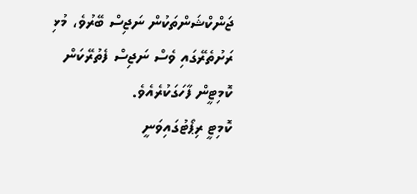ޖަންކްޝަންތަކުން ނަޖިސް ބޭރުވެ، މުޅި ރަށުތެރޭގައި ވެސް ނަޖިސް ފެތުރޭކަން ކޮމިޓީން ފާހަގަކުރެއެވެ.
ކޮމިޓީ ރިޕޯޓުގައިވަނީ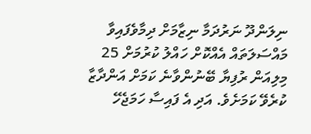ނިލަންދޫ ނަރުދަމާ ނިޒާމަށް ދިމާވެފައިވާ މައްސަލަތައް އެއްކޮށް ހައްލު ކުރުމަށް 25 މިލިއަން ރުފިޔާ ބޭނުންވާނެ ކަމަށް އަންދާޒާ ކުރެވޭ ކަމަށެވެ. އަދި އެ ފައިސާ ހަމަޖެހޭ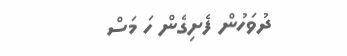ދުވަހުން ފެށިގެން ހަ މަސް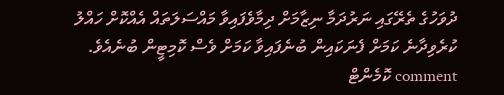ދުވަހުގެ ތެރޭގައި ނަރުދަމާ ނިޒާމަށް ދިމާވެފައިވާ މައްސަލަތައް އެއްކޮށް ހައްލު ކުރެވިދާނެ ކަމަށް ފެނަކައިން ބުނެފައިވާ ކަމަށް ވެސް ކޮމިޓީން ބުނެއެވެ.
comment ކޮމެންޓް